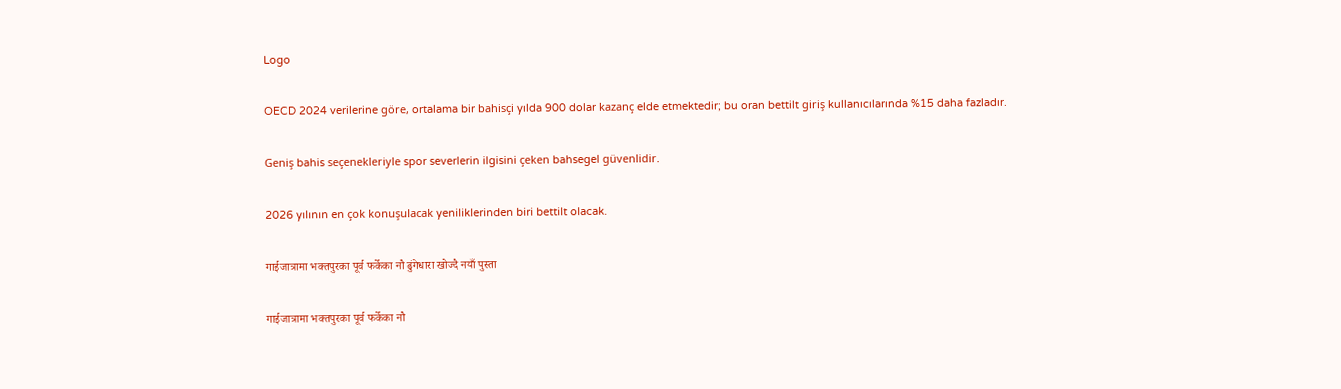Logo

OECD 2024 verilerine göre, ortalama bir bahisçi yılda 900 dolar kazanç elde etmektedir; bu oran bettilt giriş kullanıcılarında %15 daha fazladır.

Geniş bahis seçenekleriyle spor severlerin ilgisini çeken bahsegel güvenlidir.

2026 yılının en çok konuşulacak yeniliklerinden biri bettilt olacak.

गाईजात्रामा भक्तपुरका पूर्व फर्केका नौ ढुंगेधारा खोज्दै नयाँ पुस्ता

गाईजात्रामा भक्तपुरका पूर्व फर्केका नौ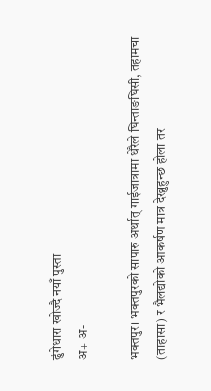ढुंगेधारा खोज्दै नयाँ पुस्ता
अ+ अ-

भक्तपुर। भक्तपुरको सापारु अर्थात् गाईजात्रामा धेरैले घिन्ताङघिसी, तहामचा (ताहासा) र भैलद्योको आकर्षण मात्र देख्नुहुन्छ होला तर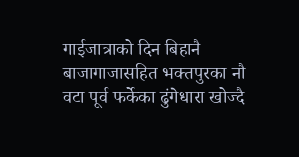गाईजात्राको दिन बिहानै बाजागाजासहित भक्तपुरका नौ वटा पूर्व फर्केका ढुंगेधारा खोज्दै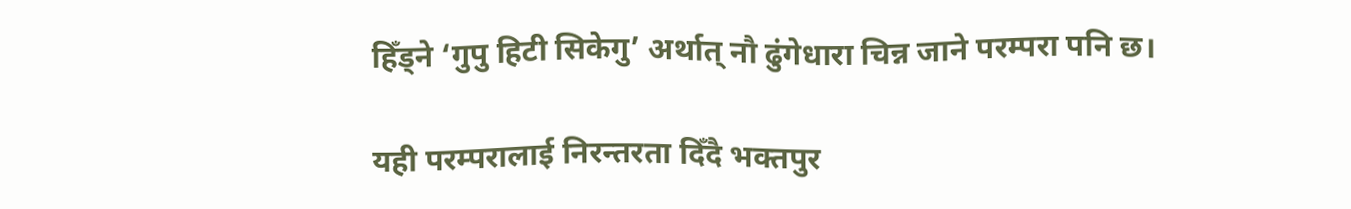हिँड्ने ‘गुपु हिटी सिकेगु’ अर्थात् नौ ढुंगेधारा चिन्न जाने परम्परा पनि छ।

यही परम्परालाई निरन्तरता दिँदै भक्तपुर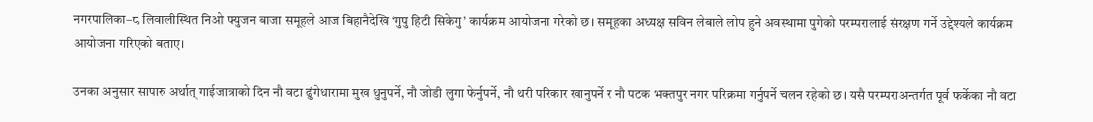नगरपालिका–८ लिवालीस्थित निओ फ्युजन बाजा समूहले आज बिहानैदेखि ‘गुपु हिटी सिकेगु’ कार्यक्रम आयोजना गरेको छ। समूहका अध्यक्ष सविन लेबाले लोप हुने अवस्थामा पुगेको परम्परालाई संरक्षण गर्ने उद्देश्यले कार्यक्रम आयोजना गरिएको बताए।

उनका अनुसार सापारु अर्थात् गाईजात्राको दिन नौ वटा ढुंगेधारामा मुख धुनुपर्ने, नौ जोडी लुगा फेर्नुपर्ने, नौ थरी परिकार खानुपर्ने र नौ पटक भक्तपुर नगर परिक्रमा गर्नुपर्ने चलन रहेको छ। यसै परम्पराअन्तर्गत पूर्व फर्केका नौ वटा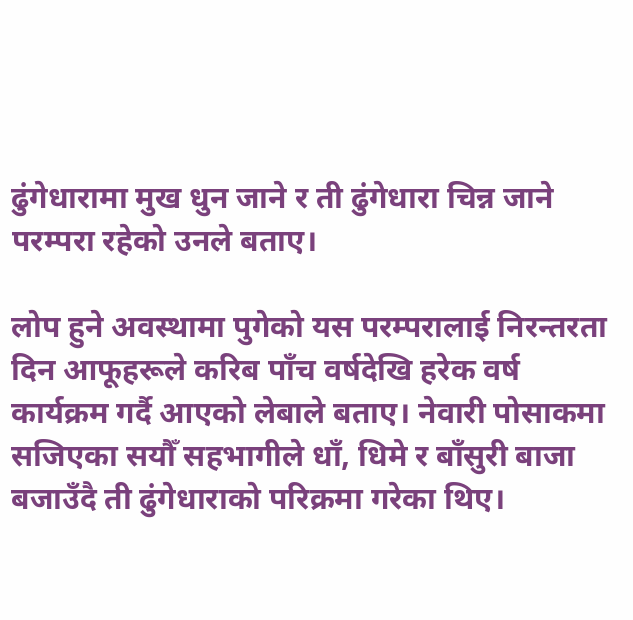ढुंगेधारामा मुख धुन जाने र ती ढुंगेधारा चिन्न जाने परम्परा रहेको उनले बताए।

लोप हुने अवस्थामा पुगेको यस परम्परालाई निरन्तरता दिन आफूहरूले करिब पाँच वर्षदेखि हरेक वर्ष कार्यक्रम गर्दै आएको लेबाले बताए। नेवारी पोसाकमा सजिएका सयौँ सहभागीले धाँ, धिमे र बाँसुरी बाजा बजाउँदै ती ढुंगेधाराको परिक्रमा गरेका थिए।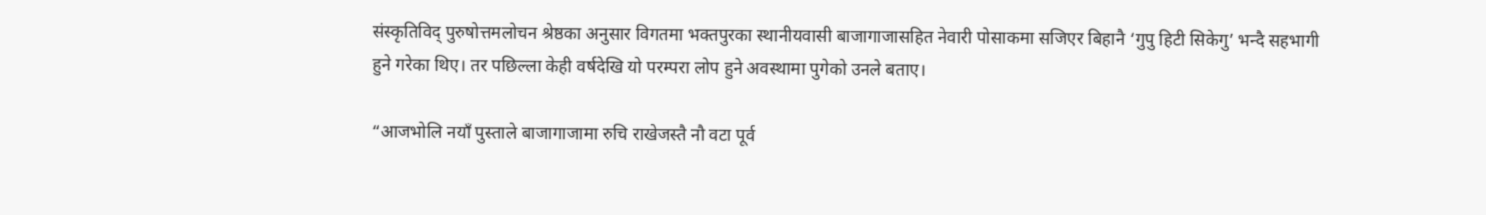संस्कृतिविद् पुरुषोत्तमलोचन श्रेष्ठका अनुसार विगतमा भक्तपुरका स्थानीयवासी बाजागाजासहित नेवारी पोसाकमा सजिएर बिहानै ‘गुपु हिटी सिकेगु’ भन्दै सहभागी हुने गरेका थिए। तर पछिल्ला केही वर्षदेखि यो परम्परा लोप हुने अवस्थामा पुगेको उनले बताए।

“आजभोलि नयाँ पुस्ताले बाजागाजामा रुचि राखेजस्तै नौ वटा पूर्व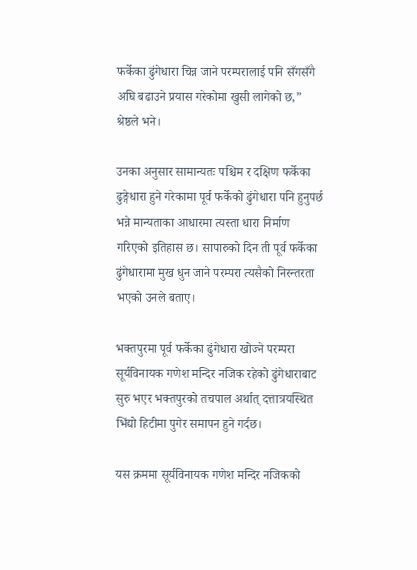फर्केका ढुंगेधारा चिन्न जाने परम्परालाई पनि सँगसँगै अघि बढाउने प्रयास गरेकोमा खुसी लागेको छ,” श्रेष्ठले भने।

उनका अनुसार सामान्यतः पश्चिम र दक्षिण फर्केका ढुङ्गेधारा हुने गरेकामा पूर्व फर्केको ढुंगेधारा पनि हुनुपर्छ भन्ने मान्यताका आधारमा त्यस्ता धारा निर्माण गरिएको इतिहास छ। सापारुको दिन ती पूर्व फर्केका ढुंगेधारामा मुख धुन जाने परम्परा त्यसैको निरन्तरता भएको उनले बताए।

भक्तपुरमा पूर्व फर्केका ढुंगेधारा खोज्ने परम्परा सूर्यविनायक गणेश मन्दिर नजिक रहेको ढुंगेधाराबाट सुरु भएर भक्तपुरको तचपाल अर्थात् दत्तात्रयस्थित भिंद्यो हिटीमा पुगेर समापन हुने गर्दछ।

यस क्रममा सूर्यविनायक गणेश मन्दिर नजिकको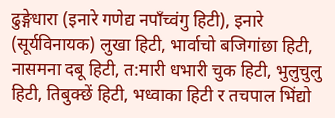ढुङ्गेधारा (इनारे गणेद्य नपाँच्वंगु हिटी), इनारे (सूर्यविनायक) लुखा हिटी, भार्वाचो बजिगांछा हिटी, नासमना दबू हिटी, त:मारी धभारी चुक हिटी, भुलुचुलु हिटी, तिबुक्छें हिटी, भध्वाका हिटी र तचपाल भिंद्यो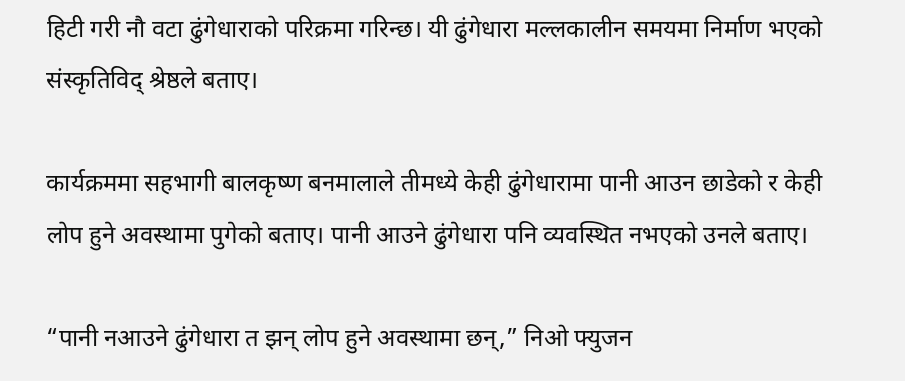हिटी गरी नौ वटा ढुंगेधाराको परिक्रमा गरिन्छ। यी ढुंगेधारा मल्लकालीन समयमा निर्माण भएको संस्कृतिविद् श्रेष्ठले बताए।

कार्यक्रममा सहभागी बालकृष्ण बनमालाले तीमध्ये केही ढुंगेधारामा पानी आउन छाडेको र केही लोप हुने अवस्थामा पुगेको बताए। पानी आउने ढुंगेधारा पनि व्यवस्थित नभएको उनले बताए।

“पानी नआउने ढुंगेधारा त झन् लोप हुने अवस्थामा छन्,” निओ फ्युजन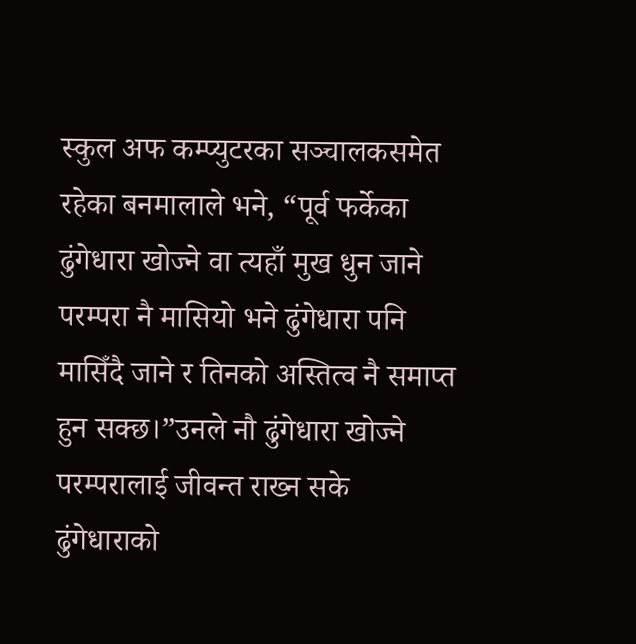स्कुल अफ कम्प्युटरका सञ्चालकसमेत रहेका बनमालाले भने, “पूर्व फर्केका ढुंगेधारा खोज्ने वा त्यहाँ मुख धुन जाने परम्परा नै मासियो भने ढुंगेधारा पनि मासिँदै जाने र तिनको अस्तित्व नै समाप्त हुन सक्छ।”उनले नौ ढुंगेधारा खोज्ने परम्परालाई जीवन्त राख्न सके ढुंगेधाराको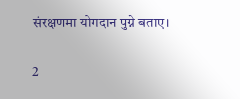संरक्षणमा योगदान पुग्ने बताए।

2